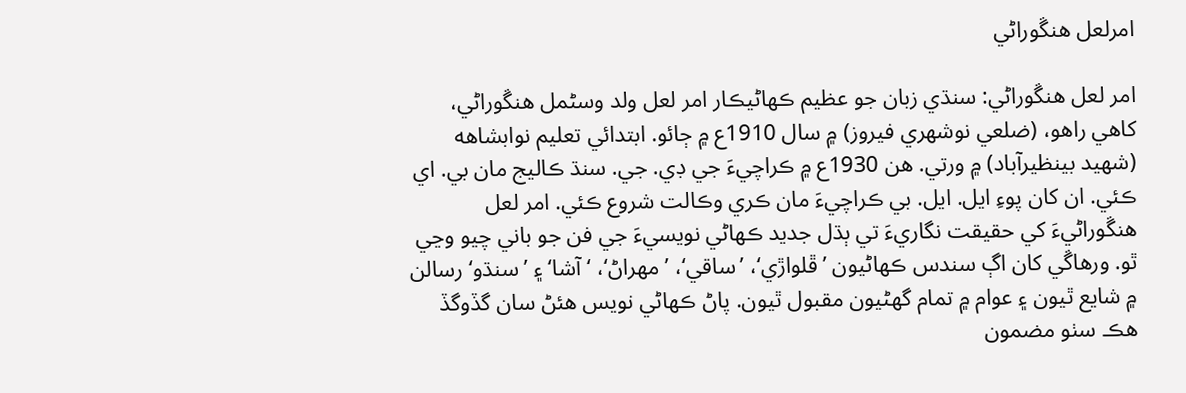امرلعل هنڱوراڻي

امر لعل هنڱوراڻي: سنڌي زبان جو عظيم ڪھاڻيڪار امر لعل ولد وسڻمل هنڱوراڻي، کاهي راهو، (ضلعي نوشھري فيروز) ۾ سال 1910ع ۾ ڄائو. ابتدائي تعليم نوابشاهه (شھيد بينظيرآباد) ۾ ورتي. هن 1930ع ۾ ڪراچيءَ جي ڊي. جي. سنڌ ڪاليج مان بي. اي ڪئي. ان کان پوءِ ايل. ايل. بي ڪراچيءَ مان ڪري وڪالت شروع ڪئي. امر لعل هنڱوراڻيءَ کي حقيقت نگاريءَ تي ٻڌل جديد ڪھاڻي نويسيءَ جي فن جو باني چيو وڃي ٿو. ورهاڱي کان اڳ سندس ڪھاڻيون ’ڦلواڙي‘، ’ساقي‘، ’مھراڻ‘، ‘آشا‘ ۽ ’سنڌو‘ رسالن ۾ شايع ٿيون ۽ عوام ۾ تمام گهڻيون مقبول ٿيون. پاڻ ڪھاڻي نويس هئڻ سان گڏوگڏ هڪ سٺو مضمون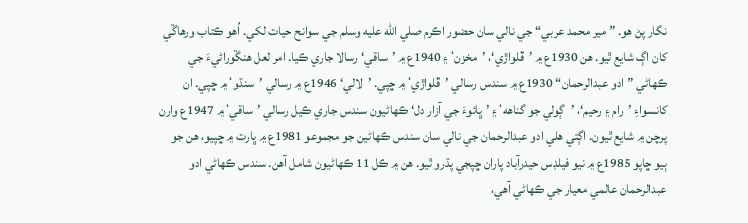نگار پڻ هو. ”مير محمد عربي“ جي نالي سان حضور اڪرم صلي الله عليه وسلم جي سوانح حيات لکي. اُهو ڪتاب ورهاڱي کان اڳ شايع ٿيو. هن 1930ع ۾ ’ڦلواڙي‘، ’مخزن‘ ۽ 1940ع ۾ ’ساقي‘ رسالا جاري ڪيا. امر لعل هنڱوراڻيءَ جي ڪھاڻي ”ادو عبدالرحمان“ 1930ع ۾ سندس رسالي ’ڦلواڙي‘ ۾ ڇپي. ’لالي‘ 1946ع ۾ رسالي ’سنڌو‘ ۾ ڇپي. ان کانسواءِ ’رام ۽ رحيم‘، ’ڳولي جو گناھه‘ ۽ ’ڀائوءَ جي آزار دل‘ ڪھاڻيون سندس جاري ڪيل رسالي ’ساقي‘ ۾ 1947ع وارن پرچن ۾ شايع ٿيون. اڳتي هلي ادو عبدالرحمان جي نالي سان سندس ڪھاڻين جو مجموعو 1981ع ۾ ڀارت ۾ ڇپيو، هن جو ٻيو ڇاپو 1985ع ۾ نيو فيلڊس حيدرآباد پاران ڇپجي پڌرو ٿيو. هن ۾ ڪل 11 ڪھاڻيون شامل آهن. سندس ڪھاڻي ادو عبدالرحمان عالمي معيار جي ڪھاڻي آهي،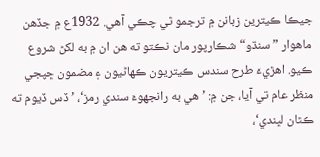جيڪا ڪيترين زبانن ۾ ترجمو ٿي چڪي آهي. 1932ع ۾ جڏهن ماهوار ”سنڌو“ شڪارپور مان نڪتو ته هن ان ۾ به لکڻ شروع ڪيو. اهڙيءَ طرح سندس ڪيتريون ڪھاڻيون ۽ مضمون ڇپجي منظر عام تي آيا، جن ۾: ’هي به رانجهوءَ سندي رمز‘، ’ڏس ڏيوم ته ڪٿان لڀندي‘،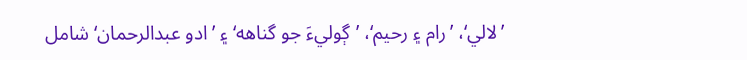’لالي‘، ’رام ۽ رحيم‘، ’ڳوليءَ جو گناھه‘ ۽ ’ادو عبدالرحمان‘ شامل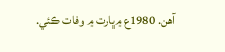آهن. 1980ع ۾ڀارت ۾ وفات ڪئي.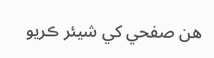هن صفحي کي شيئر ڪريو